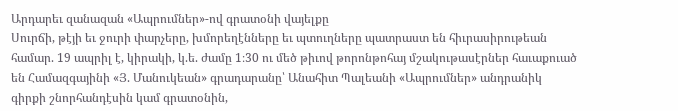Արդարեւ զանազան «Ապրումներ»-ով գրատօնի վայելքը
Սուրճի, թէյի եւ ջուրի փարչերը, խմորեղէնները եւ պտուղները պատրաստ են հիւրասիրութեան համար. 19 ապրիլ է, կիրակի, կ.ե. ժամը 1։30 ու մեծ թիւով թորոնթոհայ մշակութասէրներ հաւաքուած են Համազգայինի «Յ. Մանուկեան» գրադարանը՝ Անահիտ Պալեանի «Ապրումներ» անդրանիկ գիրքի շնորհանդէսին կամ գրատօնին,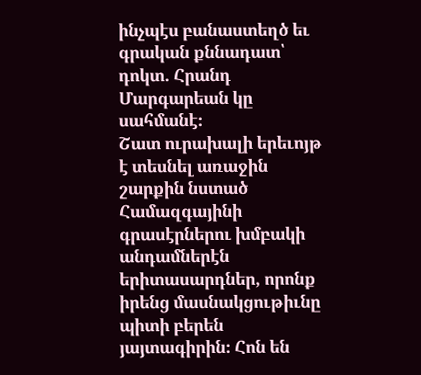ինչպէս բանաստեղծ եւ գրական քննադատ՝ դոկտ. Հրանդ Մարգարեան կը սահմանէ։
Շատ ուրախալի երեւոյթ է տեսնել առաջին շարքին նստած Համազգայինի գրասէրներու խմբակի անդամներէն երիտասարդներ, որոնք իրենց մասնակցութիւնը պիտի բերեն յայտագիրին։ Հոն են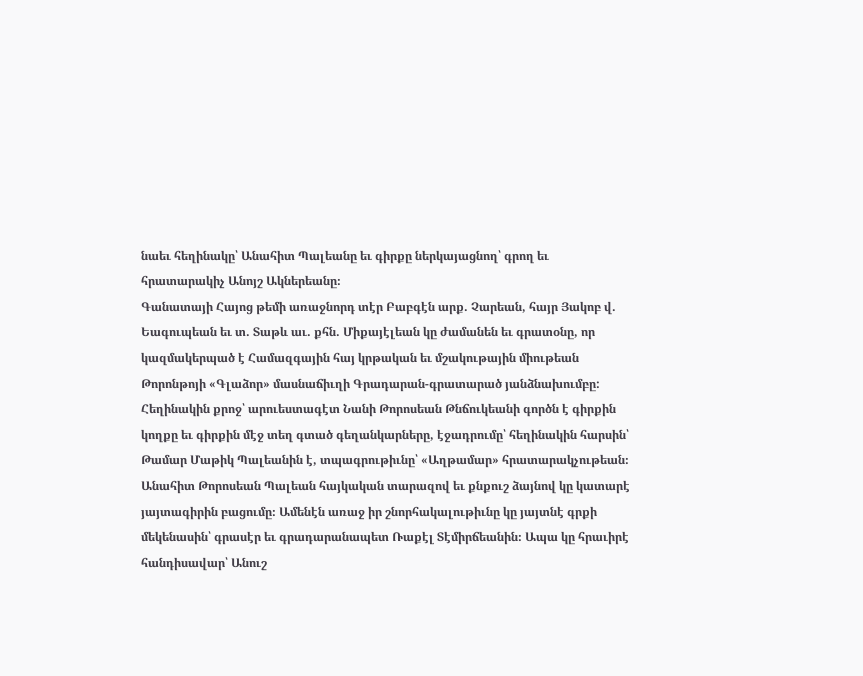նաեւ հեղինակը՝ Անահիտ Պալեանը եւ գիրքը ներկայացնող՝ գրող եւ հրատարակիչ Անոյշ Ակներեանը։
Գանատայի Հայոց թեմի առաջնորդ տէր Բաբգէն արք. Չարեան, հայր Յակոբ վ. Եագուպեան եւ տ. Տաթև աւ. քհն. Միքայէլեան կը ժամանեն եւ գրատօնը, որ կազմակերպած է Համազգային հայ կրթական եւ մշակութային միութեան Թորոնթոյի «Գլաձոր» մասնաճիւղի Գրադարան-գրատարած յանձնախումբը:
Հեղինակին քրոջ՝ արուեստագէտ Նանի Թորոսեան Թնճուկեանի գործն է գիրքին կողքը եւ գիրքին մէջ տեղ գտած գեղանկարները, էջադրումը՝ հեղինակին հարսին՝ Թամար Մաթիկ Պալեանին է, տպագրութիւնը՝ «Աղթամար» հրատարակչութեան։
Անահիտ Թորոսեան Պալեան հայկական տարազով եւ քնքուշ ձայնով կը կատարէ յայտագիրին բացումը։ Ամենէն առաջ իր շնորհակալութիւնը կը յայտնէ գրքի մեկենասին՝ գրասէր եւ գրադարանապետ Ռաքէլ Տէմիրճեանին։ Ապա կը հրաւիրէ հանդիսավար՝ Անուշ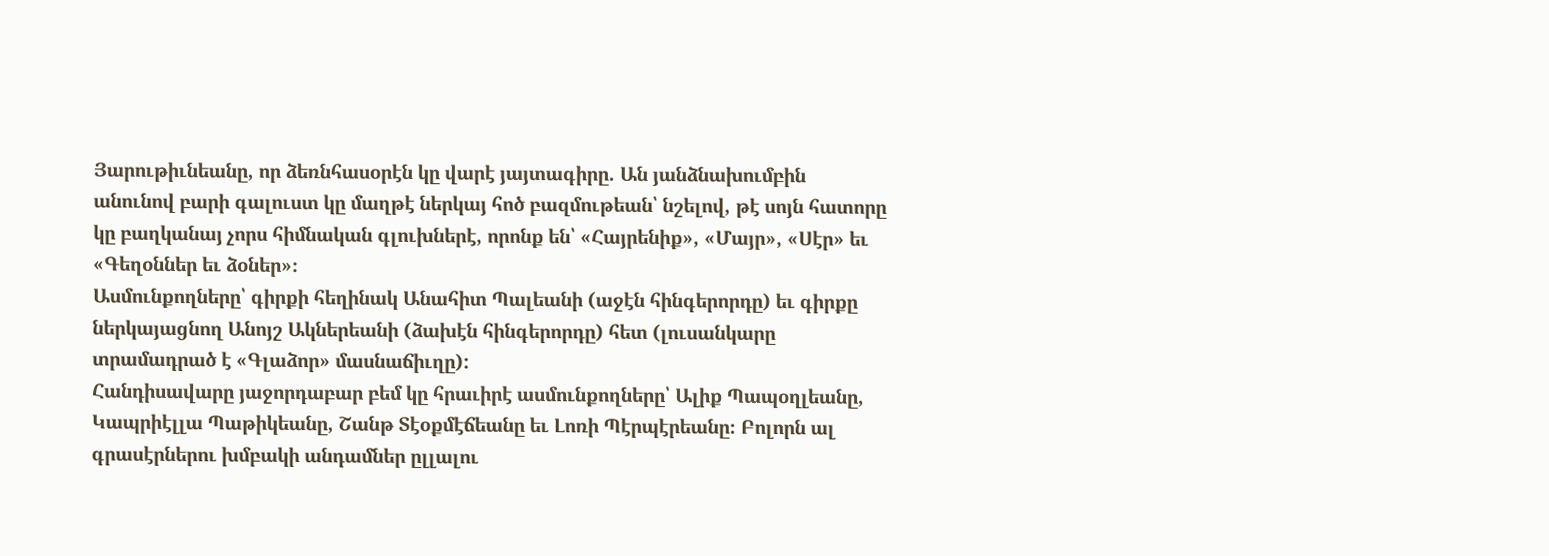Յարութիւնեանը, որ ձեռնհասօրէն կը վարէ յայտագիրը. Ան յանձնախումբին անունով բարի գալուստ կը մաղթէ ներկայ հոծ բազմութեան՝ նշելով, թէ սոյն հատորը կը բաղկանայ չորս հիմնական գլուխներէ, որոնք են՝ «Հայրենիք», «Մայր», «Սէր» եւ «Գեղօններ եւ ձօներ»։
Ասմունքողները՝ գիրքի հեղինակ Անահիտ Պալեանի (աջէն հինգերորդը) եւ գիրքը ներկայացնող Անոյշ Ակներեանի (ձախէն հինգերորդը) հետ (լուսանկարը տրամադրած է «Գլաձոր» մասնաճիւղը):
Հանդիսավարը յաջորդաբար բեմ կը հրաւիրէ ասմունքողները՝ Ալիք Պապօղլեանը, Կապրիէլլա Պաթիկեանը, Շանթ Տէօքմէճեանը եւ Լոռի Պէրպէրեանը։ Բոլորն ալ գրասէրներու խմբակի անդամներ ըլլալու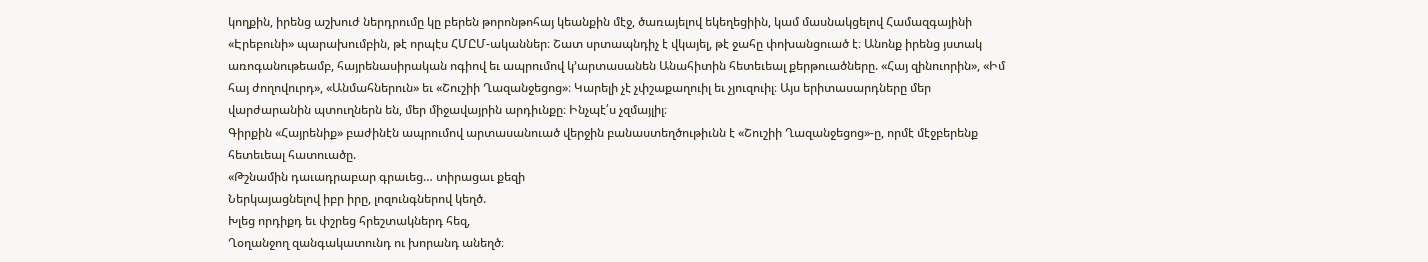կողքին, իրենց աշխուժ ներդրումը կը բերեն թորոնթոհայ կեանքին մէջ, ծառայելով եկեղեցիին, կամ մասնակցելով Համազգայինի «Էրեբունի» պարախումբին, թէ որպէս ՀՄԸՄ-ականներ։ Շատ սրտապնդիչ է վկայել, թէ ջահը փոխանցուած է։ Անոնք իրենց յստակ առոգանութեամբ, հայրենասիրական ոգիով եւ ապրումով կ՚արտասանեն Անահիտին հետեւեալ քերթուածները. «Հայ զինուորին», «Իմ հայ ժողովուրդ», «Անմահներուն» եւ «Շուշիի Ղազանջեցոց»։ Կարելի չէ չփշաքաղուիլ եւ չյուզուիլ։ Այս երիտասարդները մեր վարժարանին պտուղներն են, մեր միջավայրին արդիւնքը։ Ինչպէ՛ս չզմայլիլ։
Գիրքին «Հայրենիք» բաժինէն ապրումով արտասանուած վերջին բանաստեղծութիւնն է «Շուշիի Ղազանջեցոց»-ը, որմէ մէջբերենք հետեւեալ հատուածը.
«Թշնամին դաւադրաբար գրաւեց… տիրացաւ քեզի
Ներկայացնելով իբր իրը, լոզունգներով կեղծ.
Խլեց որդիքդ եւ փշրեց հրեշտակներդ հեզ,
Ղօղանջող զանգակատունդ ու խորանդ անեղծ։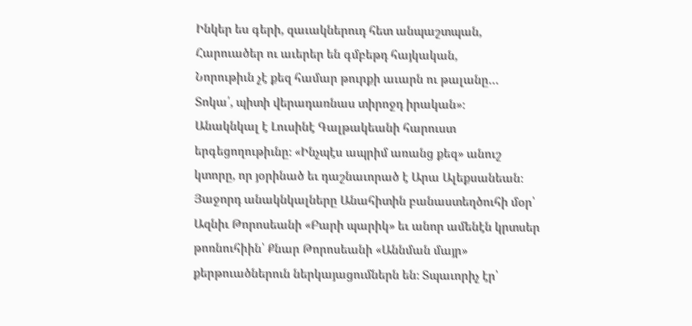Ինկեր ես գերի, զաւակներուդ հետ անպաշտպան,
Հարուածեր ու աւերեր են գմբեթդ հայկական,
Նորութիւն չէ քեզ համար թուրքի աւարն ու թալանը…
Տոկա՛, պիտի վերադառնաս տիրոջդ իրական»։
Անակնկալ է Լուսինէ Գալթակեանի հարուստ երգեցողութիւնը։ «Ինչպէս ապրիմ առանց քեզ» անուշ կտորը, որ յօրինած եւ դաշնաւորած է Արա Ալեքսանեան։ Յաջորդ անակնկալները Անահիտին բանաստեղծուհի մօր՝ Ազնիւ Թորոսեանի «Բարի պարիկ» եւ անոր ամենէն կրտսեր թոռնուհիին՝ Քնար Թորոսեանի «Աննման մայր» քերթուածներուն ներկայացումներն են։ Տպաւորիչ էր՝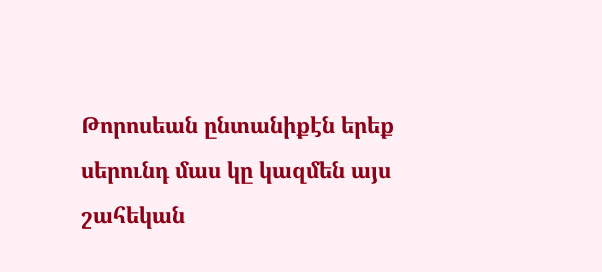Թորոսեան ընտանիքէն երեք սերունդ մաս կը կազմեն այս շահեկան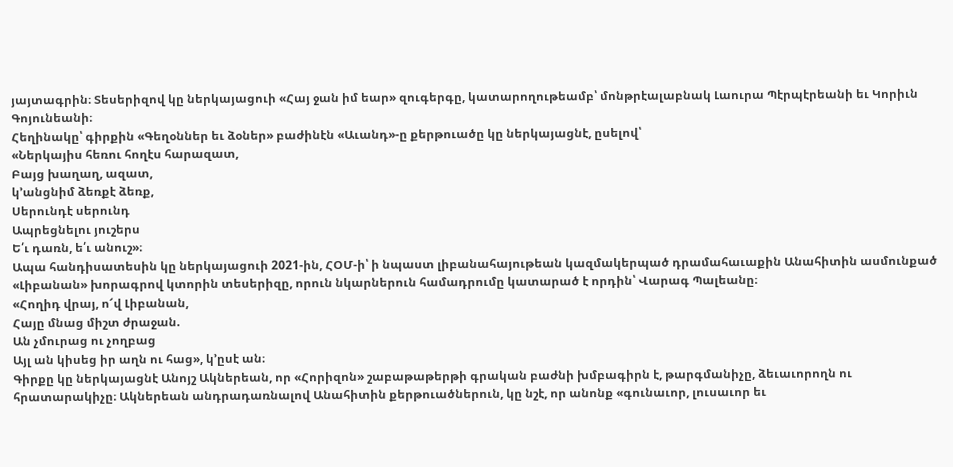յայտագրին։ Տեսերիզով կը ներկայացուի «Հայ ջան իմ եար» զուգերգը, կատարողութեամբ՝ մոնթրէալաբնակ Լաուրա Պէրպէրեանի եւ Կորիւն Գոյունեանի։
Հեղինակը՝ գիրքին «Գեղօններ եւ ձօներ» բաժինէն «Աւանդ»-ը քերթուածը կը ներկայացնէ, ըսելով՝
«Ներկայիս հեռու հողէս հարազատ,
Բայց խաղաղ, ազատ,
կ՚անցնիմ ձեռքէ ձեռք,
Սերունդէ սերունդ
Ապրեցնելու յուշերս
Ե՛ւ դառն, ե՛ւ անուշ»։
Ապա հանդիսատեսին կը ներկայացուի 2021-ին, ՀՕՄ-ի՝ ի նպաստ լիբանահայութեան կազմակերպած դրամահաւաքին Անահիտին ասմունքած «Լիբանան» խորագրով կտորին տեսերիզը, որուն նկարներուն համադրումը կատարած է որդին՝ Վարագ Պալեանը։
«Հողիդ վրայ, ո՜վ Լիբանան,
Հայը մնաց միշտ ժրաջան.
Ան չմուրաց ու չողբաց
Այլ ան կիսեց իր աղն ու հաց», կ’ըսէ ան։
Գիրքը կը ներկայացնէ Անոյշ Ակներեան, որ «Հորիզոն» շաբաթաթերթի գրական բաժնի խմբագիրն է, թարգմանիչը, ձեւաւորողն ու հրատարակիչը։ Ակներեան անդրադառնալով Անահիտին քերթուածներուն, կը նշէ, որ անոնք «գունաւոր, լուսաւոր եւ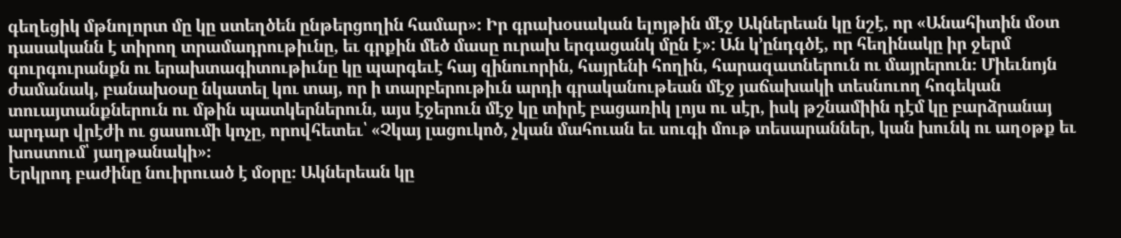գեղեցիկ մթնոլորտ մը կը ստեղծեն ընթերցողին համար»։ Իր գրախօսական ելոյթին մէջ Ակներեան կը նշէ, որ «Անահիտին մօտ դասականն է տիրող տրամադրութիւնը, եւ գրքին մեծ մասը ուրախ երգացանկ մըն է»: Ան կ’ընդգծէ, որ հեղինակը իր ջերմ գուրգուրանքն ու երախտագիտութիւնը կը պարգեւէ հայ զինուորին, հայրենի հողին, հարազատներուն ու մայրերուն։ Միեւնոյն ժամանակ, բանախօսը նկատել կու տայ, որ ի տարբերութիւն արդի գրականութեան մէջ յաճախակի տեսնուող հոգեկան տուայտանքներուն ու մթին պատկերներուն, այս էջերուն մէջ կը տիրէ բացառիկ լոյս ու սէր, իսկ թշնամիին դէմ կը բարձրանայ արդար վրէժի ու ցասումի կոչը, որովհետեւ՝ «Չկայ լացուկոծ, չկան մահուան եւ սուգի մութ տեսարաններ, կան խունկ ու աղօթք եւ խոստում՝ յաղթանակի»։
Երկրոդ բաժինը նուիրուած է մօրը։ Ակներեան կը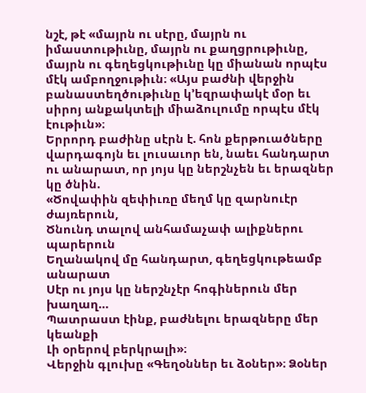նշէ, թէ «մայրն ու սէրը, մայրն ու իմաստութիւնը, մայրն ու քաղցրութիւնը, մայրն ու գեղեցկութիւնը կը միանան որպէս մէկ ամբողջութիւն։ «Այս բաժնի վերջին բանաստեղծութիւնը կ’եզրափակէ մօր եւ սիրոյ անքակտելի միաձուլումը որպէս մէկ էութիւն»։
Երրորդ բաժինը սէրն է. հոն քերթուածները վարդագոյն եւ լուսաւոր են, նաեւ հանդարտ ու անարատ, որ յոյս կը ներշնչեն եւ երազներ կը ծնին.
«Ծովափին զեփիւռը մեղմ կը զարնուէր ժայռերուն,
Ծնունդ տալով անհամաչափ ալիքներու պարերուն
Եղանակով մը հանդարտ, գեղեցկութեամբ անարատ
Սէր ու յոյս կը ներշնչէր հոգիներուն մեր խաղաղ…
Պատրաստ էինք, բաժնելու երազները մեր կեանքի
Լի օրերով բերկրալի»։
Վերջին գլուխը «Գեղօններ եւ ձօներ»։ Ձօներ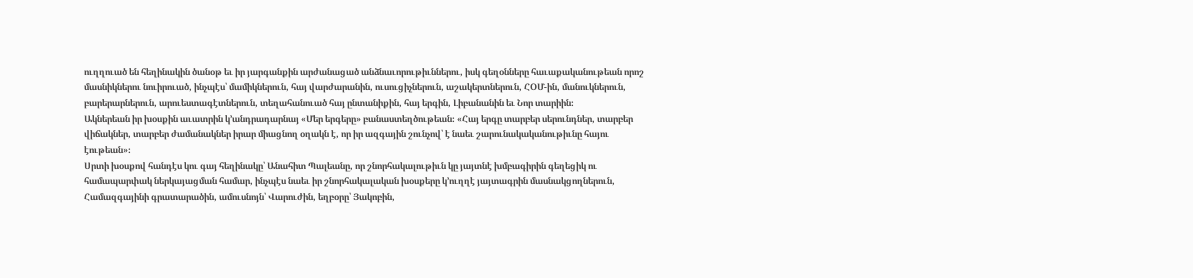ուղղուած են հեղինակին ծանօթ եւ իր յարգանքին արժանացած անձնաւորութիւններու, իսկ գեղօնները հաւաքականութեան որոշ մասնիկներու նուիրուած, ինչպէս՝ մամիկներուն, հայ վարժարանին, ուսուցիչներուն, աշակերտներուն, ՀՕՄ-ին, մանուկներուն, բարերարներուն, արուեստագէտներուն, տեղահանուած հայ ընտանիքին, հայ երգին, Լիբանանին եւ Նոր տարիին։
Ակներեան իր խօսքին աւատրին կ’անդրադարնայ «Մեր երգերը» բանաստեղծութեան։ «Հայ երգը տարբեր սերունդներ, տարբեր վիճակներ, տարբեր ժամանակներ իրար միացնող օղակն է, որ իր ազգային շունչով՝ է նաեւ շարունակականութիւնը հայու էութեան»։
Սրտի խօսքով հանդէս կու գայ հեղինակը՝ Անահիտ Պալեանը, որ շնորհակալութիւն կը յայտնէ խմբագիրին գեղեցիկ ու համապարփակ ներկայացման համար, ինչպէս նաեւ իր շնորհակալական խօսքերը կ՚ուղղէ յայտագրին մասնակցողներուն, Համազգայինի գրատարածին, ամուսնոյն՝ Վարուժին, եղբօրը՝ Յակոբին,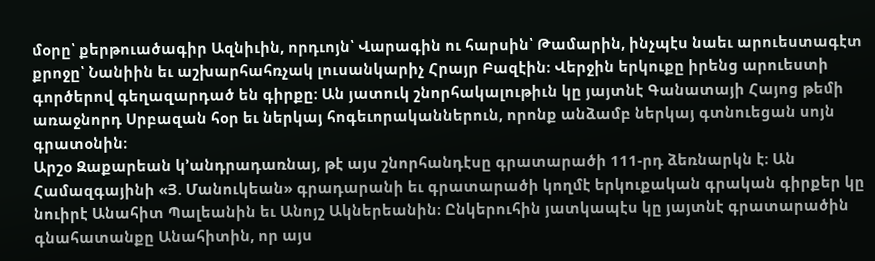մօրը՝ քերթուածագիր Ազնիւին, որդւոյն՝ Վարագին ու հարսին՝ Թամարին, ինչպէս նաեւ արուեստագէտ քրոջը՝ Նանիին եւ աշխարհահռչակ լուսանկարիչ Հրայր Բազէին։ Վերջին երկուքը իրենց արուեստի գործերով գեղազարդած են գիրքը։ Ան յատուկ շնորհակալութիւն կը յայտնէ Գանատայի Հայոց թեմի առաջնորդ Սրբազան հօր եւ ներկայ հոգեւորականներուն, որոնք անձամբ ներկայ գտնուեցան սոյն գրատօնին։
Արշօ Զաքարեան կ՚անդրադառնայ, թէ այս շնորհանդէսը գրատարածի 111-րդ ձեռնարկն է։ Ան Համազգայինի «Յ. Մանուկեան» գրադարանի եւ գրատարածի կողմէ երկուքական գրական գիրքեր կը նուիրէ Անահիտ Պալեանին եւ Անոյշ Ակներեանին։ Ընկերուհին յատկապէս կը յայտնէ գրատարածին գնահատանքը Անահիտին, որ այս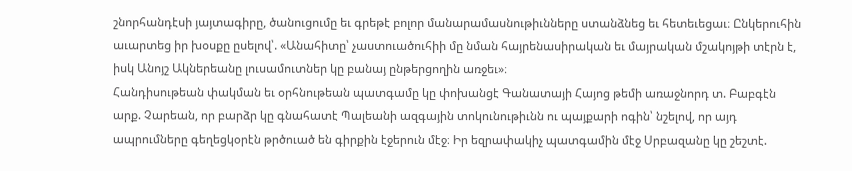շնորհանդէսի յայտագիրը, ծանուցումը եւ գրեթէ բոլոր մանարամասնութիւնները ստանձնեց եւ հետեւեցաւ։ Ընկերուհին աւարտեց իր խօսքը ըսելով՝. «Անահիտը՝ չաստուածուհիի մը նման հայրենասիրական եւ մայրական մշակոյթի տէրն է, իսկ Անոյշ Ակներեանը լուսամուտներ կը բանայ ընթերցողին առջեւ»։
Հանդիսութեան փակման եւ օրհնութեան պատգամը կը փոխանցէ Գանատայի Հայոց թեմի առաջնորդ տ. Բաբգէն արք. Չարեան, որ բարձր կը գնահատէ Պալեանի ազգային տոկունութիւնն ու պայքարի ոգին՝ նշելով, որ այդ ապրումները գեղեցկօրէն թրծուած են գիրքին էջերուն մէջ։ Իր եզրափակիչ պատգամին մէջ Սրբազանը կը շեշտէ.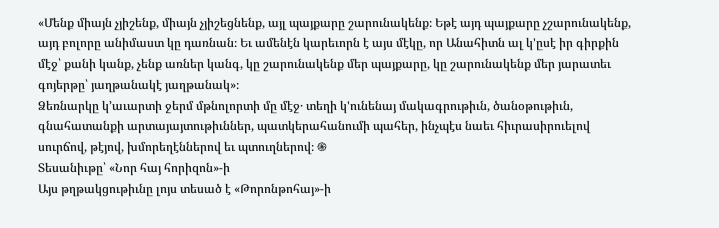«Մենք միայն չյիշենք, միայն չյիշեցնենք, այլ պայքարը շարունակենք։ Եթէ այդ պայքարը չշարունակենք, այդ բոլորը անիմաստ կը դառնան։ Եւ ամենէն կարեւորն է այս մէկը, որ Անահիտն ալ կ'ըսէ իր գիրքին մէջ՝ քանի կանք, չենք առներ կանգ, կը շարունակենք մեր պայքարը, կը շարունակենք մեր յարատեւ գոյերթը՝ յաղթանակէ յաղթանակ»։
Ձեռնարկը կ’աւարտի ջերմ մթնոլորտի մը մէջ․ տեղի կ'ունենայ մակագրութիւն, ծանօթութիւն, գնահատանքի արտայայտութիւններ, պատկերահանումի պահեր, ինչպէս նաեւ հիւրասիրուելով սուրճով, թէյով, խմորեղէններով եւ պտուղներով։ ֍
Տեսանիւթը՝ «Նոր հայ հորիզոն»-ի
Այս թղթակցութիւնը լոյս տեսած է «Թորոնթոհայ»-ի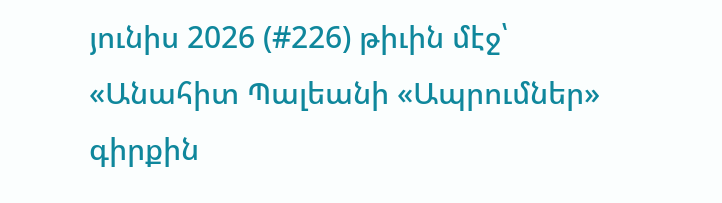յունիս 2026 (#226) թիւին մէջ՝ «Անահիտ Պալեանի «Ապրումներ» գիրքին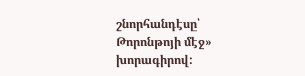շնորհանդէսը՝ Թորոնթոյի մէջ» խորագիրով: